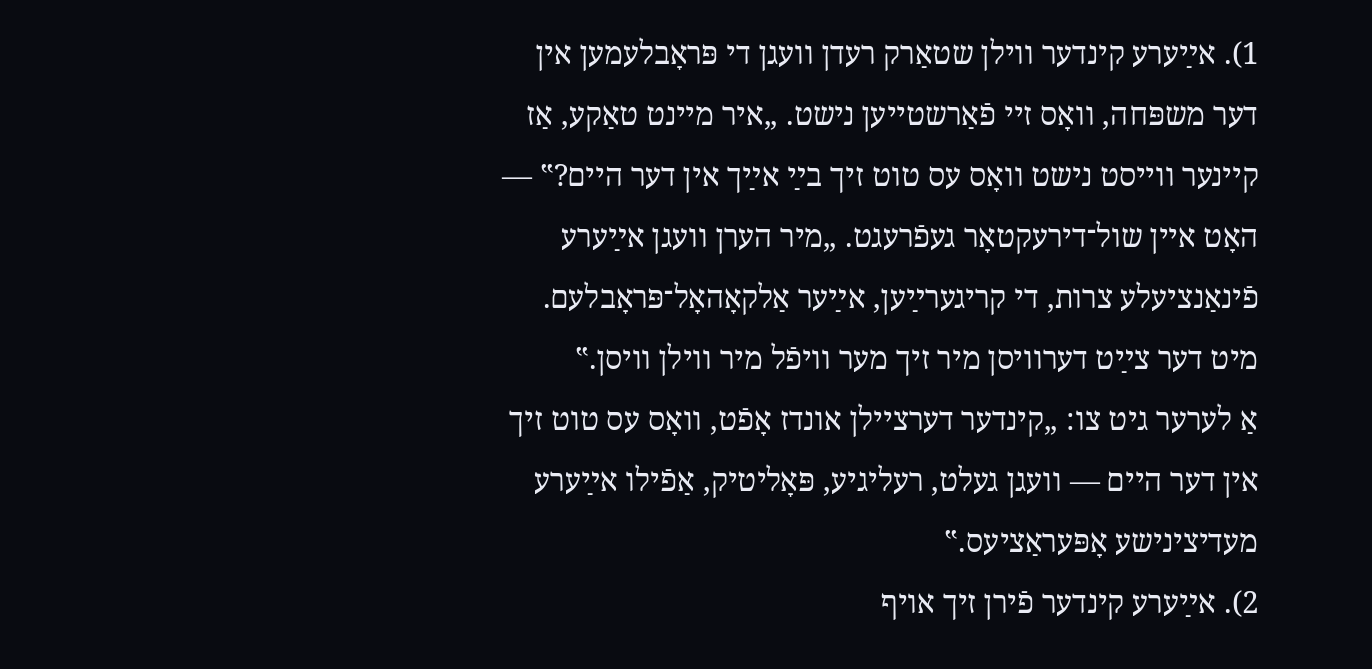1). אײַערע קינדער ווילן שטאַרק רעדן וועגן די פּראָבלעמען אין דער משפּחה, וואָס זיי פֿאַרשטייען נישט. „איר מיינט טאַקע, אַז קיינער ווייסט נישט וואָס עס טוט זיך בײַ אײַך אין דער היים?‟ — האָט איין שול־דירעקטאָר געפֿרעגט. „מיר הערן וועגן אײַערע פֿינאַנציעלע צרות, די קריגערײַען, אײַער אַלקאָהאָל־פּראָבלעם. מיט דער צײַט דערוויסן מיר זיך מער וויפֿל מיר ווילן וויסן.‟
אַ לערער גיט צו: „קינדער דערציילן אונדז אָפֿט, וואָס עס טוט זיך אין דער היים — וועגן געלט, רעליגיע, פּאָליטיק, אַפֿילו אײַערע מעדיצינישע אָפּעראַציעס.‟
2). אײַערע קינדער פֿירן זיך אויף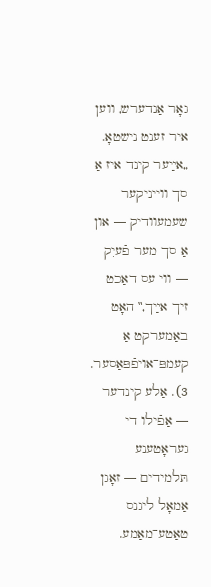גאָר אַנדערש, ווען איר זענט נישטאָ. „אײַער קינד איז אַ סך ווייניקער שעמעוודיק — און אַ סך מער פֿעיִק — ווי עס דאַכט זיך אײַך,‟ האָט באַמערקט אַ קעמפּ־אויפֿפּאַסער.
3). אַלע קינדער — אַפֿילו די געראָטענע תּלמידים — זאָגן אַמאָל ליגנס טאַטע־מאַמע.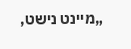„מיינט נישט,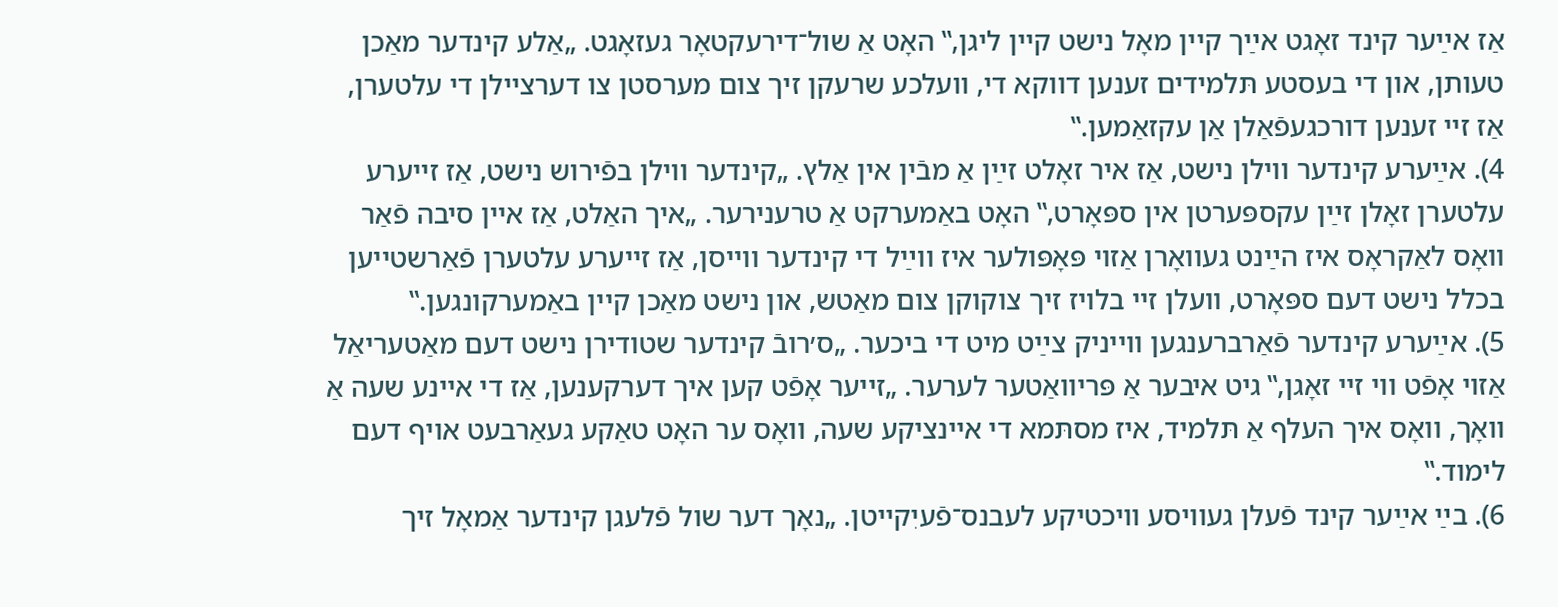אַז אײַער קינד זאָגט אײַך קיין מאָל נישט קיין ליגן,‟ האָט אַ שול־דירעקטאָר געזאָגט. „אַלע קינדער מאַכן טעותן, און די בעסטע תּלמידים זענען דווקא די, וועלכע שרעקן זיך צום מערסטן צו דערציילן די עלטערן, אַז זיי זענען דורכגעפֿאַלן אַן עקזאַמען.‟
4). אײַערע קינדער ווילן נישט, אַז איר זאָלט זײַן אַ מבֿין אין אַלץ. „קינדער ווילן בפֿירוש נישט, אַז זייערע עלטערן זאָלן זײַן עקספּערטן אין ספּאָרט,‟ האָט באַמערקט אַ טרענירער. „איך האַלט, אַז איין סיבה פֿאַר וואָס לאַקראָס איז הײַנט געוואָרן אַזוי פּאָפּולער איז ווײַל די קינדער ווייסן, אַז זייערע עלטערן פֿאַרשטייען בכלל נישט דעם ספּאָרט, וועלן זיי בלויז זיך צוקוקן צום מאַטש, און נישט מאַכן קיין באַמערקונגען.‟
5). אײַערע קינדער פֿאַרברענגען ווייניק צײַט מיט די ביכער. „ס׳רובֿ קינדער שטודירן נישט דעם מאַטעריאַל אַזוי אָפֿט ווי זיי זאָגן,‟ גיט איבער אַ פּריוואַטער לערער. „זייער אָפֿט קען איך דערקענען, אַז די איינע שעה אַ וואָך, וואָס איך העלף אַ תּלמיד, איז מסתּמא די איינציקע שעה, וואָס ער האָט טאַקע געאַרבעט אויף דעם לימוד.‟
6). בײַ אײַער קינד פֿעלן געוויסע וויכטיקע לעבנס־פֿעיִקייטן. „נאָך דער שול פֿלעגן קינדער אַמאָל זיך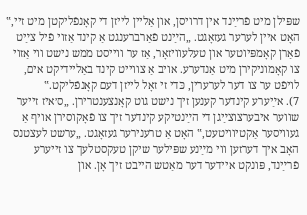שפּילן מיט פֿרײַנד אין דרויסן, און אַליין לייזן די קאָנפֿליקטן מיט זיי,‟ האָט איין לערער געזאָגט. „הײַנט פֿאַרברענגט אַ קינד אַזוי פֿיל צײַט פֿאַרן קאָמפּיוטער און טעלעוויזאָר, אַז ער ווייסט ממש נישט ווי אַזוי צו קאָמוניקירן מיט אַנדערע. אויב אַ צווייט קינד באַליידיקט אים, לויפֿט ער צו דער לערערין, כּדי זי זאָל לייזן דעם קאָנפֿליקט.‟
7). אײַערע קינדער קענען זיך נישט גוט קאָנצענטרירן. „ס׳איז זייער שווער איבערצוצײַגן די הײַנטיקע קינדער זיך צו פֿאָקוסירן אויף אַ געוויסער אַקטיוויטעט,‟ האָט אַ טרענירער געזאָגט. „ערשט לעצטנס האָב איך דערזען ווי מײַנע שפּילער שיקן טעקסטלעך צו זייערע פֿרײַנד, פּונקט איידער דער מאַטש הייבט זיך אָן. און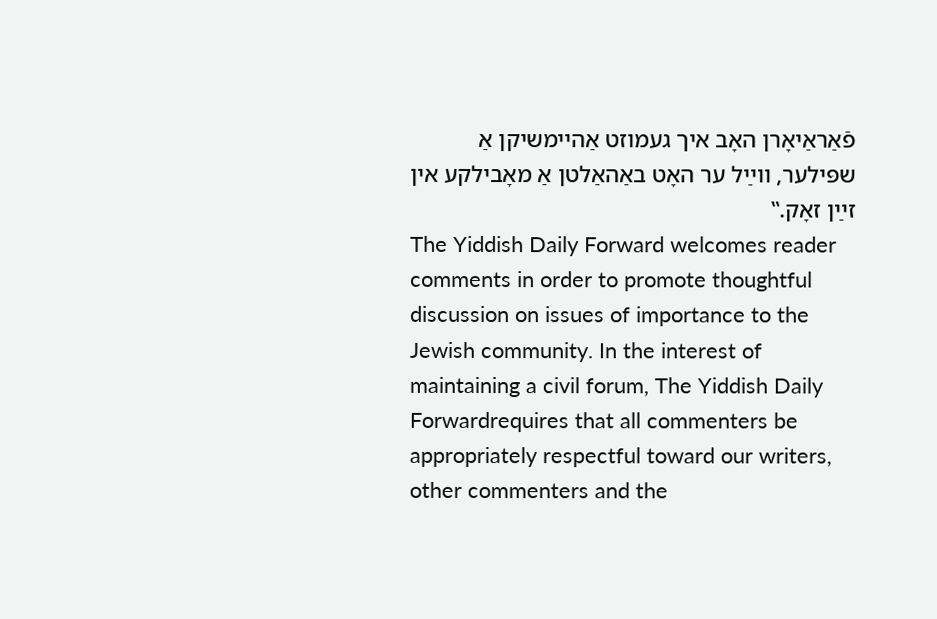פֿאַראַיאָרן האָב איך געמוזט אַהיימשיקן אַ שפּילער, ווײַל ער האָט באַהאַלטן אַ מאָבילקע אין זײַן זאָק.‟
The Yiddish Daily Forward welcomes reader comments in order to promote thoughtful discussion on issues of importance to the Jewish community. In the interest of maintaining a civil forum, The Yiddish Daily Forwardrequires that all commenters be appropriately respectful toward our writers, other commenters and the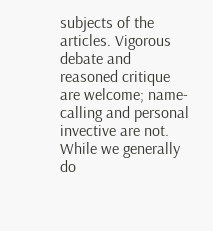subjects of the articles. Vigorous debate and reasoned critique are welcome; name-calling and personal invective are not. While we generally do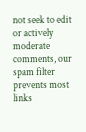not seek to edit or actively moderate comments, our spam filter prevents most links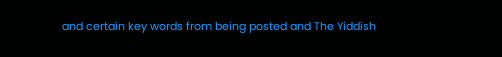and certain key words from being posted and The Yiddish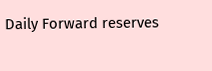Daily Forward reserves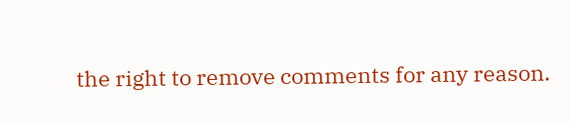the right to remove comments for any reason.